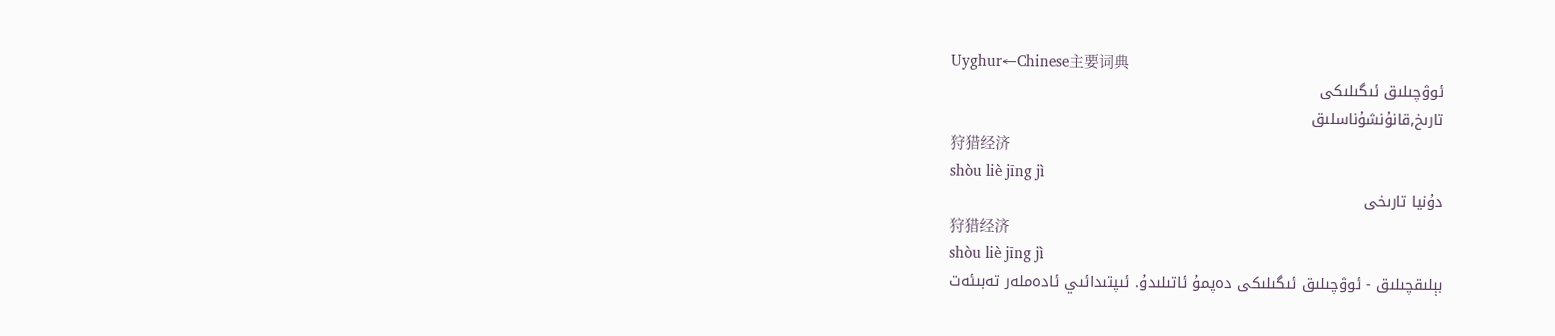Uyghur←Chinese主要词典
ئوۋچىلىق ئىگىلىكى
تارىخ,قانۇنشۇناسلىق
狩猎经济
shòu liè jīng jì
دۇنيا تارىخى
狩猎经济
shòu liè jīng jì
بېلىقچىلىق - ئوۋچىلىق ئىگىلىكى دەپمۇ ئاتىلىدۇ. ئىپتىدائىي ئادەملەر تەبىئەت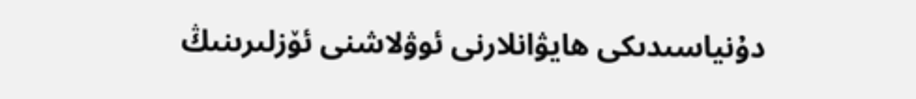دۇنياسىدىكى ھايۋانلارنى ئوۋلاشنى ئۆزلىرىنىڭ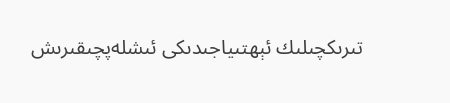تىرىكچىلىك ئېھتىياجىدىكى ئىشلەپچىقىرىش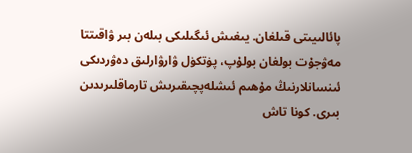پائالىيىتى قىلغان. يىغىش ئىگىلىكى بىلەن بىر ۋاقىتتا مەۋجۇت بولغان بولۇپ، پۈتكۈل ۋارۋارلىق دەۋردىكى ئىنسانلارنىڭ مۇھىم ئىشلەپچىقىرىش تارماقلىرىدىن بىرى. كونا تاش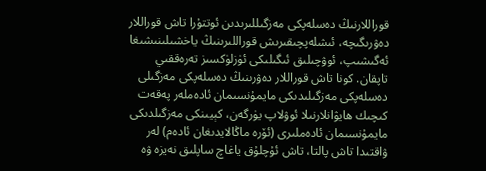قوراللارنىڭ دەسلەپكى مەزگىللىرىدىن ئوتتۇرا تاش قوراللار دەۋرىگىچە، ئىشلەپچىقىرىش قوراللىرىنىڭ ياخشىلىنىشىغا ئەگىشىپ، ئوۋچىلىق ئىگىلىكى ئۈزلۈكسىز تەرەققىي تاپقان. كونا تاش قوراللار دەۋرىنىڭ دەسلەپكى مەزگىلى دەسلەپكى مەزگىلىدىكى مايمۇنسىمان ئادەملەر پەقەت كىچىك ھايۋانلارنىلا ئوۋلاپ يۈرگەن، كېيىنكى مەزگىلدىكى مايمۇنسىمان ئادەملىرى (ئۆرە ماڭالايدىغان ئادەم) لەر ۋاقتىدا تاش پالتا، تاش ئۇچلۇق ياغاچ ساپلىق نەيزە ۋە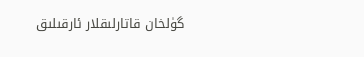گۈلخان قاتارلىقلار ئارقىلىق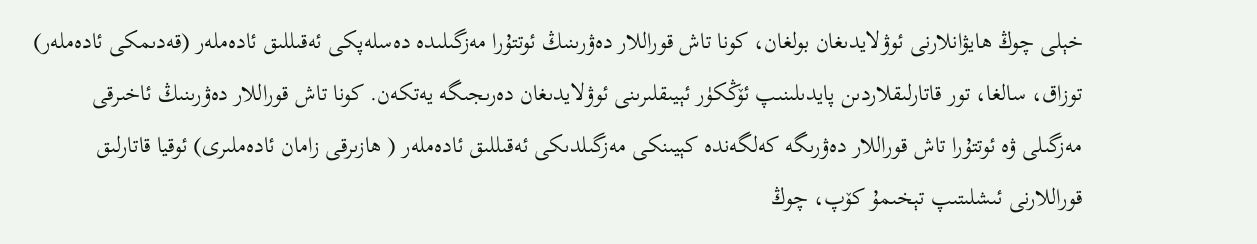خېلى چوڭ ھايۋانلارنى ئوۋلايدىغان بولغان، كونا تاش قوراللار دەۋرىنىڭ ئوتتۇرا مەزگىلىدە دەسلەپكى ئەقىللىق ئادەملەر (قەدىمكى ئادەملەر) توزاق، سالغا، تور قاتارلىقلاردىن پايدىلىنىپ ئۆڭكۈر ئېيىقلىرىنى ئوۋلايدىغان دەرىجىگە يەتكەن. كونا تاش قوراللار دەۋرىنىڭ ئاخىرقى مەزگىلى ۋە ئوتتۇرا تاش قوراللار دەۋرىگە كەلگەندە كېيىنكى مەزگىلدىكى ئەقىللىق ئادەملەر ( ھازىرقى زامان ئادەملىرى) ئوقيا قاتارلىق قوراللارنى ئىشلىتىپ تېخىمۇ كۆپ، چوڭ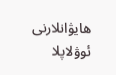ھايۋانلارنى ئوۋلاپلا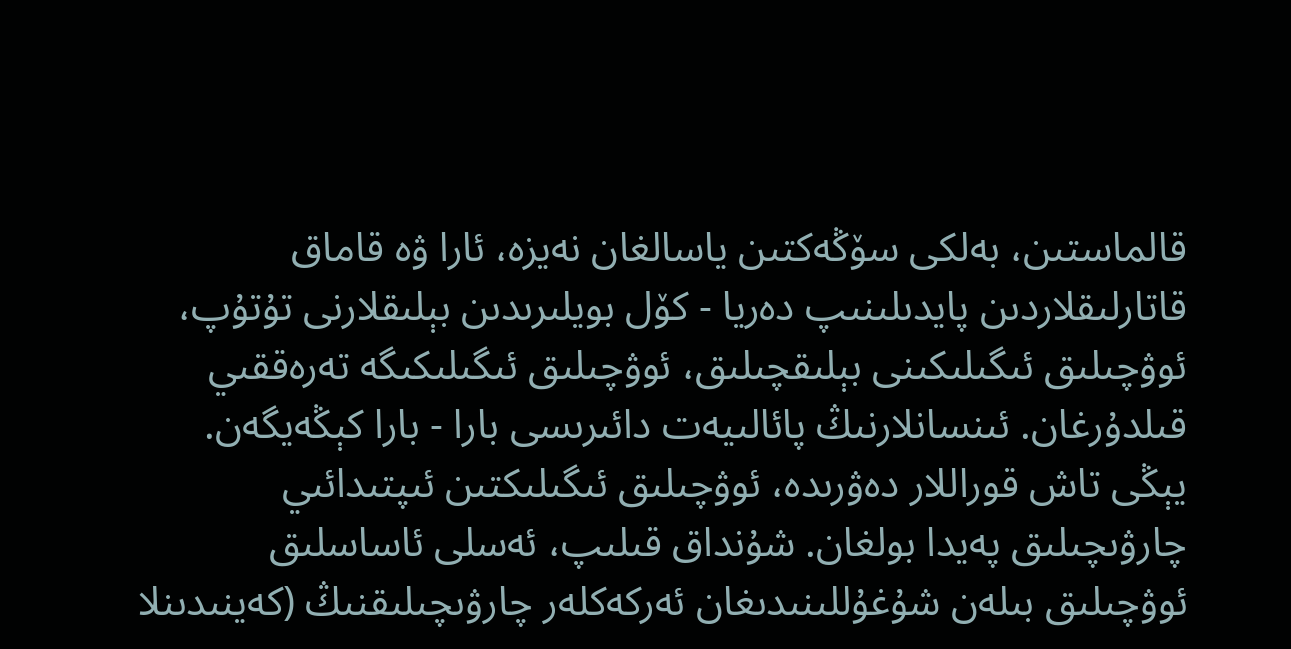قالماستىن، بەلكى سۆڭەكتىن ياسالغان نەيزە، ئارا ۋە قاماق قاتارلىقلاردىن پايدىلىنىپ دەريا - كۆل بويلىرىدىن بېلىقلارنى تۇتۇپ، ئوۋچىلىق ئىگىلىكىنى بېلىقچىلىق، ئوۋچىلىق ئىگىلىكىگە تەرەققىي قىلدۇرغان. ئىنسانلارنىڭ پائالىيەت دائىرىسى بارا - بارا كېڭەيگەن. يېڭى تاش قوراللار دەۋرىدە، ئوۋچىلىق ئىگىلىكتىن ئىپتىدائىي چارۋىچىلىق پەيدا بولغان. شۇنداق قىلىپ، ئەسلى ئاساسلىق ئوۋچىلىق بىلەن شۇغۇللىنىدىغان ئەركەكلەر چارۋىچىلىقنىڭ (كەينىدىنلا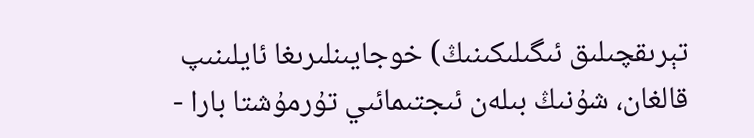تېرىقچىلىق ئىگىلىكىنىڭ) خوجايىنلىرىغا ئايلىنىپ قالغان، شۇنىڭ بىلەن ئىجتىمائىي تۇرمۇشتا بارا -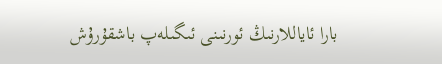بارا ئاياللارنىڭ ئورنىنى ئىگىلەپ باشقۇرۇش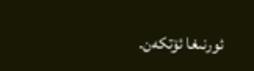ئورنىغا ئۆتكەن.